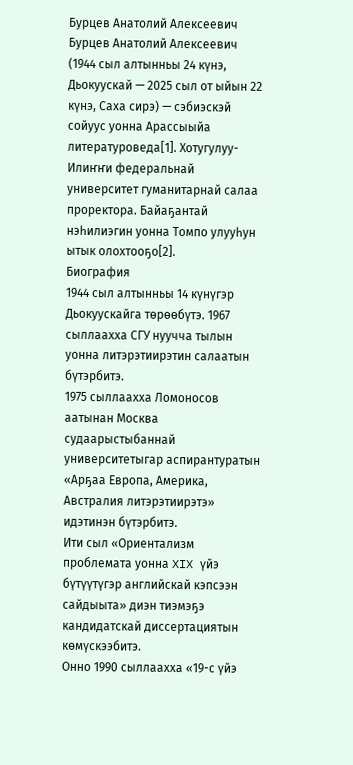Бурцев Анатолий Алексеевич
Бурцев Анатолий Алексеевич (1944 сыл алтынньы 24 күнэ, Дьокуускай — 2025 сыл от ыйын 22 күнэ, Саха сирэ) — сэбиэскэй сойуус уонна Арассыыйа литературоведа[1]. Хотугулуу-Илиҥҥи федеральнай университет гуманитарнай салаа проректора. Байаҕантай нэһилиэгин уонна Томпо улууһун ытык олохтооҕо[2].
Биография
1944 сыл алтынньы 14 күнүгэр Дьокуускайга төрөөбүтэ. 1967 сыллаахха СГУ нуучча тылын уонна литэрэтиирэтин салаатын бүтэрбитэ.
1975 сыллаахха Ломоносов аатынан Москва судаарыстыбаннай университетыгар аспирантуратын «Арҕаа Европа, Америка, Австралия литэрэтиирэтэ» идэтинэн бүтэрбитэ.
Ити сыл «Ориентализм проблемата уонна XIX үйэ бүтүүтүгэр английскай кэпсээн сайдыыта» диэн тиэмэҕэ кандидатскай диссертациятын көмүскээбитэ.
Онно 1990 сыллаахха «19-с үйэ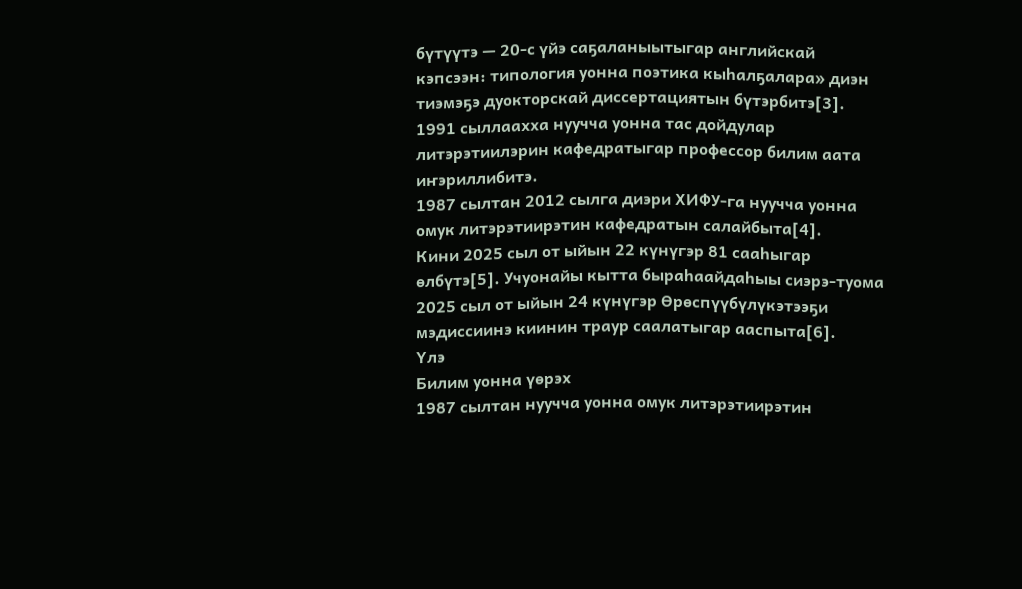бүтүүтэ — 20-с үйэ саҕаланыытыгар английскай кэпсээн: типология уонна поэтика кыһалҕалара» диэн тиэмэҕэ дуокторскай диссертациятын бүтэрбитэ[3].
1991 сыллаахха нуучча уонна тас дойдулар литэрэтиилэрин кафедратыгар профессор билим аата иҥэриллибитэ.
1987 сылтан 2012 сылга диэри ХИФУ-га нуучча уонна омук литэрэтиирэтин кафедратын салайбыта[4].
Кини 2025 сыл от ыйын 22 күнүгэр 81 сааһыгар өлбүтэ[5]. Учуонайы кытта быраһаайдаһыы сиэрэ-туома 2025 сыл от ыйын 24 күнүгэр Өрөспүүбүлүкэтээҕи мэдиссиинэ киинин траур саалатыгар ааспыта[6].
Үлэ
Билим уонна үөрэх
1987 сылтан нуучча уонна омук литэрэтиирэтин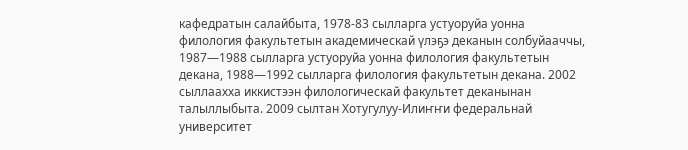кафедратын салайбыта, 1978-83 сылларга устуоруйа уонна филология факультетын академическай үлэҕэ деканын солбуйааччы, 1987—1988 сылларга устуоруйа уонна филология факультетын декана, 1988—1992 сылларга филология факультетын декана. 2002 сыллаахха иккистээн филологическай факультет деканынан талыллыбыта. 2009 сылтан Хотугулуу-Илиҥҥи федеральнай университет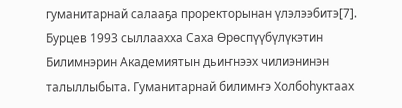гуманитарнай салааҕа проректорынан үлэлээбитэ[7].
Бурцев 1993 сыллаахха Саха Өрөспүүбүлүкэтин Билимнэрин Академиятын дьиҥнээх чилиэнинэн талыллыбыта. Гуманитарнай билимҥэ Холбоһуктаах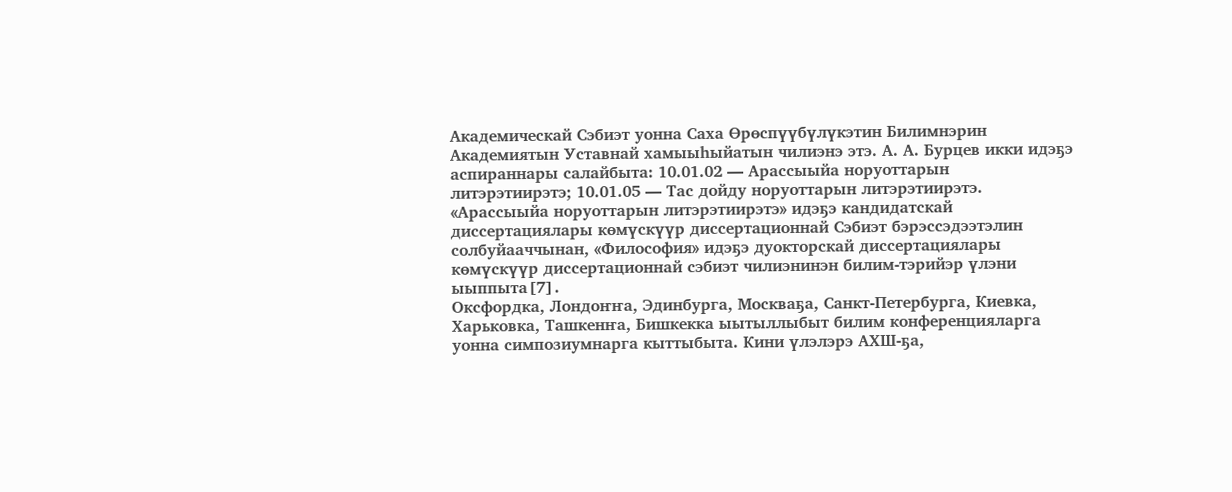Академическай Сэбиэт уонна Саха Өрөспүүбүлүкэтин Билимнэрин Академиятын Уставнай хамыыһыйатын чилиэнэ этэ. А. А. Бурцев икки идэҕэ аспираннары салайбыта: 10.01.02 — Арассыыйа норуоттарын литэрэтиирэтэ; 10.01.05 — Тас дойду норуоттарын литэрэтиирэтэ. «Арассыыйа норуоттарын литэрэтиирэтэ» идэҕэ кандидатскай диссертациялары көмүскүүр диссертационнай Сэбиэт бэрэссэдээтэлин солбуйааччынан, «Философия» идэҕэ дуокторскай диссертациялары көмүскүүр диссертационнай сэбиэт чилиэнинэн билим-тэрийэр үлэни ыыппыта[7].
Оксфордка, Лондоҥҥа, Эдинбурга, Москваҕа, Санкт-Петербурга, Киевка, Харьковка, Ташкенҥа, Бишкекка ыытыллыбыт билим конференцияларга уонна симпозиумнарга кыттыбыта. Кини үлэлэрэ АХШ-ҕа,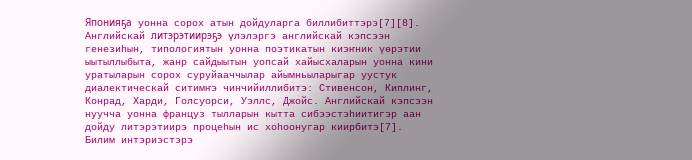Японияҕа уонна сорох атын дойдуларга биллибиттэрэ[7][8].
Английскай литэрэтиирэҕэ үлэлэргэ английскай кэпсээн генезиһын, типологиятын уонна поэтикатын киэҥник үөрэтии ыытыллыбыта, жанр сайдыытын уопсай хайысхаларын уонна кини уратыларын сорох суруйааччылар айымньыларыгар уустук диалектическай ситимҥэ чинчийиллибитэ: Стивенсон, Киплинг, Конрад, Харди, Голсуорси, Уэллс, Джойс. Английскай кэпсээн нуучча уонна француз тылларын кытта сибээстэһиитигэр аан дойду литэрэтиирэ процеһын ис хоһоонугар киирбитэ[7].
Билим интэриэстэрэ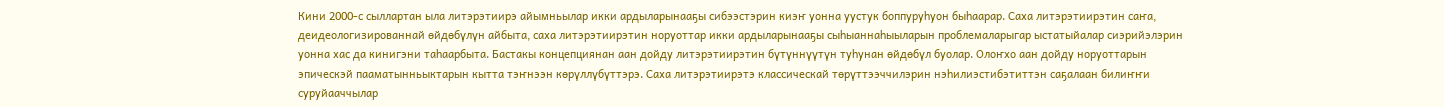Кини 2000-с сыллартан ыла литэрэтиирэ айымньылар икки ардыларынааҕы сибээстэрин киэҥ уонна уустук боппуруһуон быһаарар. Саха литэрэтиирэтин саҥа, деидеологизированнай өйдөбүлүн айбыта, саха литэрэтиирэтин норуоттар икки ардыларынааҕы сыһыаннаһыыларын проблемаларыгар ыстатыйалар сиэрийэлэрин уонна хас да кинигэни таһаарбыта. Бастакы концепциянан аан дойду литэрэтиирэтин бүтүннүүтүн туһунан өйдөбүл буолар. Олоҥхо аан дойду норуоттарын эпическэй пааматынньыктарын кытта тэҥнээн көрүллүбүттэрэ. Саха литэрэтиирэтэ классическай төрүттээччилэрин нэһилиэстибэтиттэн саҕалаан билиҥҥи суруйааччылар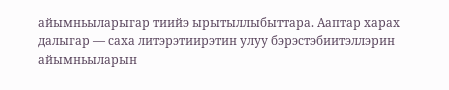айымньыларыгар тиийэ ырытыллыбыттара. Ааптар харах далыгар — саха литэрэтиирэтин улуу бэрэстэбиитэллэрин айымньыларын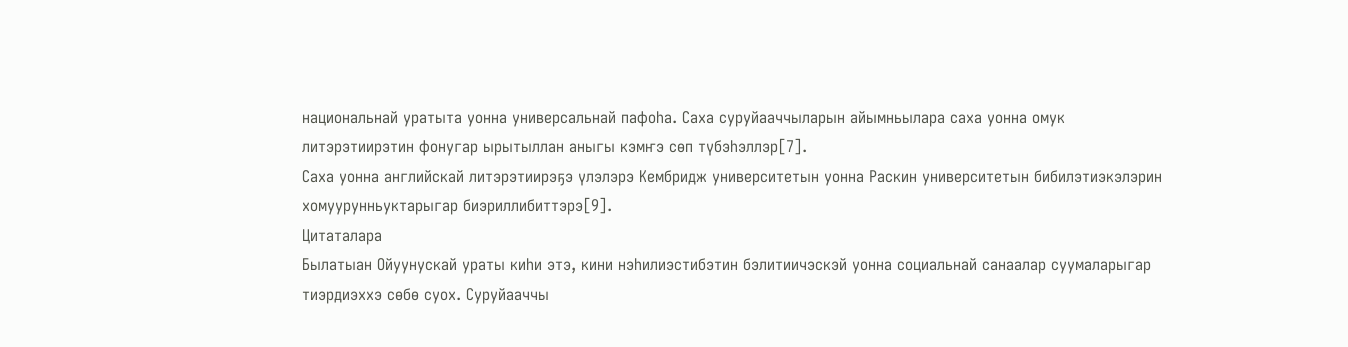национальнай уратыта уонна универсальнай пафоһа. Саха суруйааччыларын айымньылара саха уонна омук литэрэтиирэтин фонугар ырытыллан аныгы кэмҥэ сөп түбэһэллэр[7].
Саха уонна английскай литэрэтиирэҕэ үлэлэрэ Кембридж университетын уонна Раскин университетын бибилэтиэкэлэрин хомуурунньуктарыгар биэриллибиттэрэ[9].
Цитаталара
Былатыан Ойуунускай ураты киһи этэ, кини нэһилиэстибэтин бэлитиичэскэй уонна социальнай санаалар суумаларыгар тиэрдиэххэ сөбө суох. Суруйааччы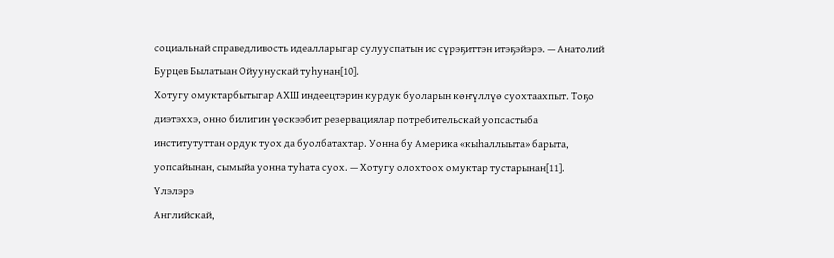социальнай справедливость идеалларыгар сулууспатын ис сүрэҕиттэн итэҕэйэрэ. — Анатолий Бурцев Былатыан Ойуунускай туһунан[10].
Хотугу омуктарбытыгар АХШ индеецтэрин курдук буоларын көҥүллүө суохтаахпыт. Тоҕо диэтэххэ, онно билигин үөскээбит резервациялар потребительскай уопсастыба институтуттан ордук туох да буолбатахтар. Уонна бу Америка «кыһаллыыта» барыта, уопсайынан, сымыйа уонна туһата суох. — Хотугу олохтоох омуктар тустарынан[11].
Үлэлэрэ
Английскай,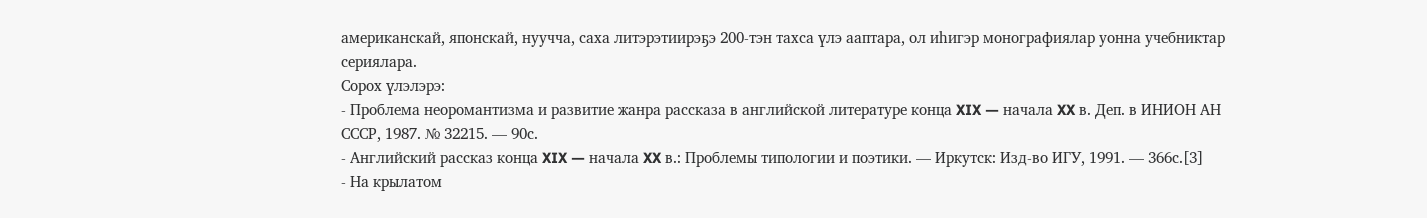американскай, японскай, нуучча, саха литэрэтиирэҕэ 200-тэн тахса үлэ ааптара, ол иһигэр монографиялар уонна учебниктар сериялара.
Сорох үлэлэрэ:
- Проблема неоромантизма и развитие жанра рассказа в английской литературе конца XIX — начала XX в. Деп. в ИНИОН АН СССР, 1987. № 32215. — 90с.
- Английский рассказ конца XIX — начала XX в.: Проблемы типологии и поэтики. — Иркутск: Изд-во ИГУ, 1991. — 366с.[3]
- На крылатом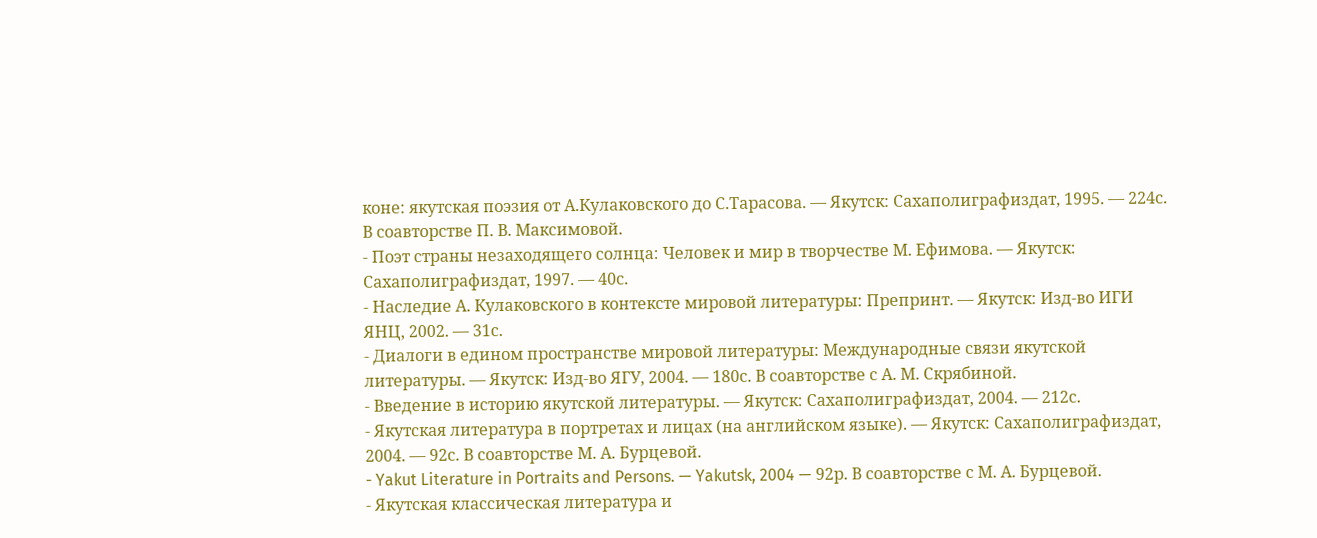коне: якутская поэзия от А.Кулаковского до С.Тарасова. — Якутск: Сахаполиграфиздат, 1995. — 224с. В соавторстве П. В. Максимовой.
- Поэт страны незаходящего солнца: Человек и мир в творчестве М. Ефимова. — Якутск: Сахаполиграфиздат, 1997. — 40с.
- Наследие А. Кулаковского в контексте мировой литературы: Препринт. — Якутск: Изд-во ИГИ ЯНЦ, 2002. — 31с.
- Диалоги в едином пространстве мировой литературы: Международные связи якутской литературы. — Якутск: Изд-во ЯГУ, 2004. — 180с. В соавторстве с А. М. Скрябиной.
- Введение в историю якутской литературы. — Якутск: Сахаполиграфиздат, 2004. — 212с.
- Якутская литература в портретах и лицах (на английском языке). — Якутск: Сахаполиграфиздат, 2004. — 92с. В соавторстве М. А. Бурцевой.
- Yakut Literature in Portraits and Persons. — Yakutsk, 2004 — 92р. В соавторстве с М. А. Бурцевой.
- Якутская классическая литература и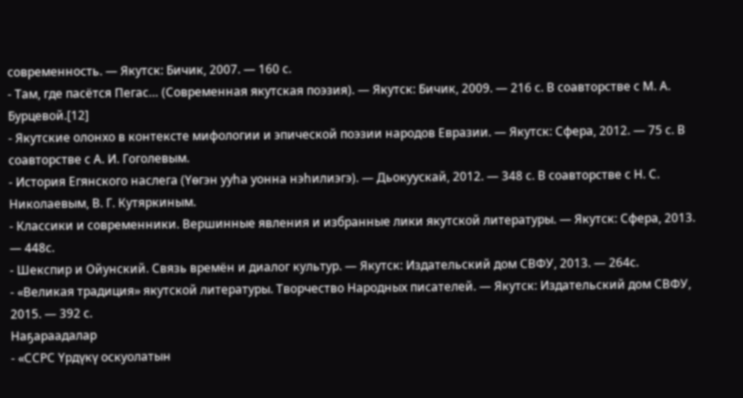современность. — Якутск: Бичик, 2007. — 160 с.
- Там, где пасётся Пегас… (Современная якутская поэзия). — Якутск: Бичик, 2009. — 216 с. В соавторстве с М. А. Бурцевой.[12]
- Якутские олонхо в контексте мифологии и эпической поэзии народов Евразии. — Якутск: Сфера, 2012. — 75 с. В соавторстве с А. И. Гоголевым.
- История Егянского наслега (Үөгэн ууһа уонна нэһилиэгэ). — Дьокуускай, 2012. — 348 с. В соавторстве с Н. С. Николаевым, В. Г. Кутяркиным.
- Классики и современники. Вершинные явления и избранные лики якутской литературы. — Якутск: Сфера, 2013. — 448с.
- Шекспир и Ойунский. Связь времён и диалог культур. — Якутск: Издательский дом СВФУ, 2013. — 264с.
- «Великая традиция» якутской литературы. Творчество Народных писателей. — Якутск: Издательский дом СВФУ, 2015. — 392 с.
Наҕараадалар
- «ССРС Үрдүкү оскуолатын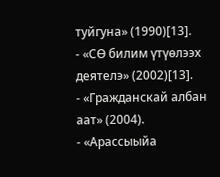туйгуна» (1990)[13].
- «СӨ билим үтүөлээх деятелэ» (2002)[13].
- «Гражданскай албан аат» (2004).
- «Арассыыйа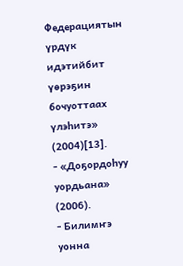Федерациятын үрдүк идэтийбит үөрэҕин бочуоттаах үлэһитэ» (2004)[13].
- «Доҕордоһуу уордьана» (2006).
- Билимҥэ уонна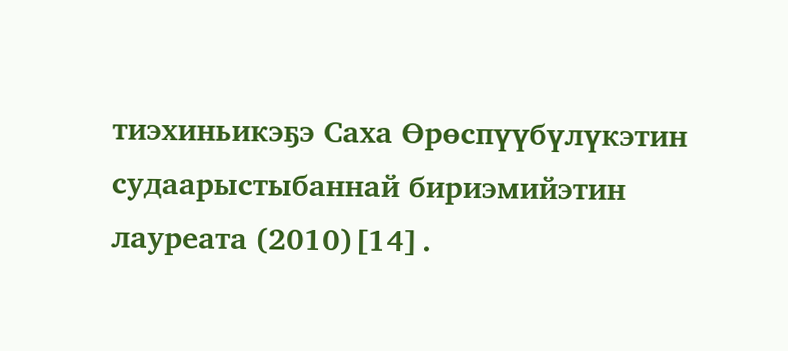тиэхиньикэҕэ Саха Өрөспүүбүлүкэтин судаарыстыбаннай бириэмийэтин лауреата (2010)[14].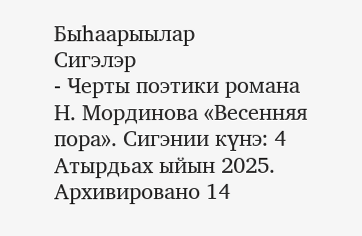Быһаарыылар
Сигэлэр
- Черты поэтики романа Н. Мординова «Весенняя пора». Сигэнии күнэ: 4 Атырдьах ыйын 2025. Архивировано 14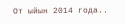От ыйын 2014 года..